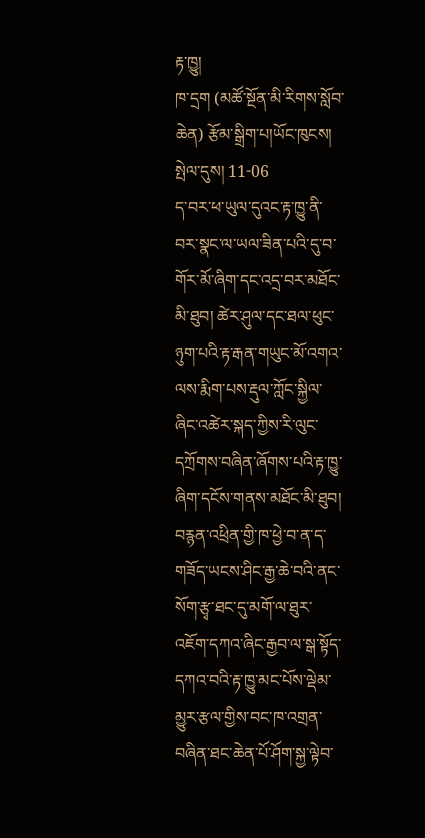རྟ་ཁྱུ།
ཁ་དྲག (མཚོ་སྔོན་མི་རིགས་སློབ་ཆེན) རྩོམ་སྒྲིག་པ།ཡོང་ཁུངས། སྤེལ་དུས། 11-06
ད་བར་ཕ་ཡུལ་དུའང་རྟ་ཁྱུ་ནི་བར་སྣང་ལ་ཡལ་ཟིན་པའི་དུ་བ་གོར་མོ་ཞིག་དང་འདྲ་བར་མཐོང་མི་ཐུབ། ཚེར་ཤུལ་དང་ཐལ་ཕུང་ཉུག་པའི་རྟ་རྒན་གཡུང་མོ་འགའ་ལས་རྨིག་པས་རྡུལ་ཀློང་སྐྱིལ་ཞིང་འཚེར་སྐད་ཀྱིས་རི་ལུང་དཀྲོགས་བཞིན་ཞོགས་པའི་རྟ་ཁྱུ་ཞིག་དངོས་གནས་མཐོང་མི་ཐུབ། བརྙན་འཕྲིན་གྱི་ཁ་ཕྱེ་བ་ན་ད་གཟོད་ཡངས་ཤིང་རྒྱ་ཆེ་བའི་ནང་སོག་རྩྭ་ཐང་དུ་མགོ་ལ་ཐུར་འཇོག་དཀའ་ཞིང་རྒྱབ་ལ་སྒ་སྟོད་དཀའ་བའི་རྟ་ཁྱུ་མང་པོས་ལྡེམ་མྱུར་རྩལ་གྱིས་བང་ཁ་འགྲན་བཞིན་ཐང་ཆེན་པོ་ཤོག་སྐྱ་ལྟེབ་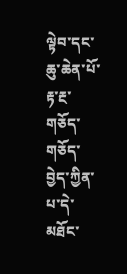ལྟེབ་དང་ཆུ་ཆེན་པོ་རྟ་རྔ་གཅོད་གཅོད་བྱེད་ཀྱིན་པ་དེ་མཐོང་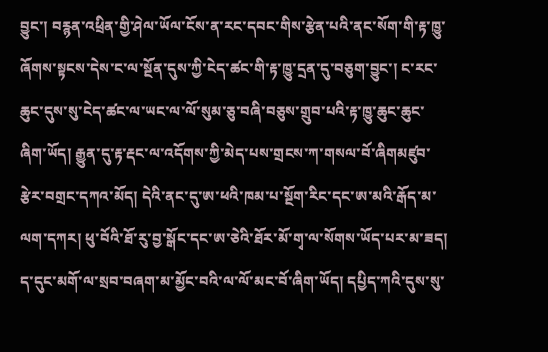བྱུང་། བརྙན་འཕྲིན་གྱི་ཤེལ་ཡོལ་ངོས་ན་རང་དབང་གིས་རྩེན་པའི་ནང་སོག་གི་རྟ་ཁྱུ་ཞོགས་སྟངས་དེས་ང་ལ་སྔོན་དུས་ཀྱི་ངེད་ཚང་གི་རྟ་ཁྱུ་དྲན་དུ་བཅུག་བྱུང་། ང་རང་ཆུང་དུས་སུ་ངེད་ཚང་ལ་ཡང་ལ་ལོ་སུམ་ཅུ་བཞི་བཅུས་གྲུབ་པའི་རྟ་ཁྱུ་ཆུང་ཆུང་ཞིག་ཡོད། རྒྱུན་དུ་རྟ་རྡང་ལ་འདོགས་ཀྱི་མེད་པས་གྲངས་ཀ་གསལ་བོ་ཞིགམཛུབ་རྩེར་བགྲང་དཀའ་མོད། དེའི་ནང་དུ་ཨ་ཕའི་ཁམ་པ་སྔོག་རིང་དང་ཨ་མའི་རྒོད་མ་ལག་དཀར། ཕུ་བོའི་ཐོ་རུ་བྱ་སྒོང་དང་ཨ་ཅེའི་ཐོར་མོ་གྭ་ལ་སོགས་ཡོད་པར་མ་ཟད། ད་དུང་མགོ་ལ་སྲབ་བཞག་མ་མྱོང་བའི་ལ་ལོ་མང་བོ་ཞིག་ཡོད། དཔྱིད་ཀའི་དུས་སུ་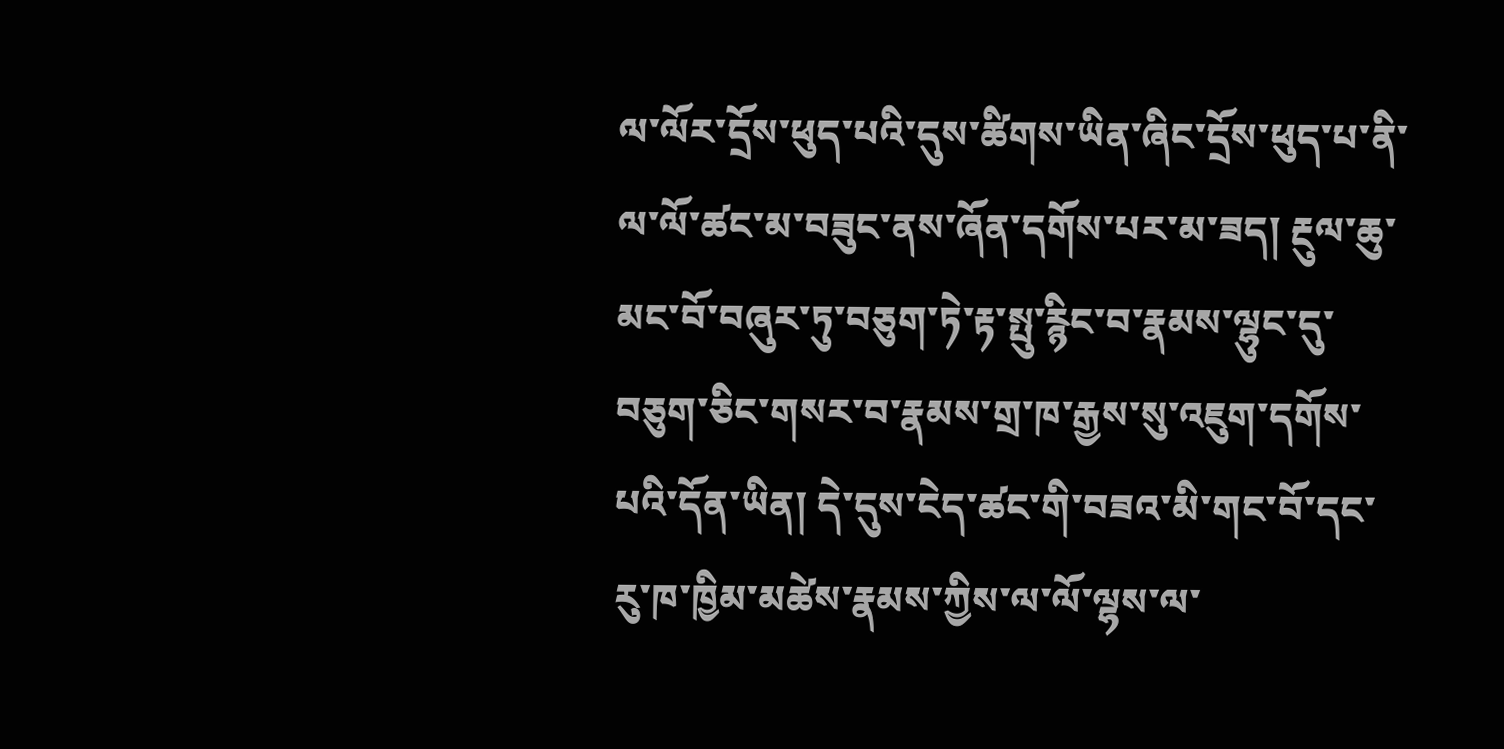ལ་ལོར་དྲོས་ཕུད་པའི་དུས་ཚིགས་ཡིན་ཞིང་དྲོས་ཕུད་པ་ནི་ལ་ལོ་ཚང་མ་བཟུང་ནས་ཞོན་དགོས་པར་མ་ཟད། རྔུལ་ཆུ་མང་བོ་བཞུར་ཏུ་བཅུག་ཏེ་རྟ་སྤུ་རྙིང་བ་རྣམས་ལྷུང་དུ་བཅུག་ཅིང་གསར་བ་རྣམས་གྲ་ཁ་རྒྱས་སུ་འཇུག་དགོས་པའི་དོན་ཡིན། དེ་དུས་ངེད་ཚང་གི་བཟའ་མི་གང་བོ་དང་རུ་ཁ་ཁྱིམ་མཚེས་རྣམས་ཀྱིས་ལ་ལོ་ལྷས་ལ་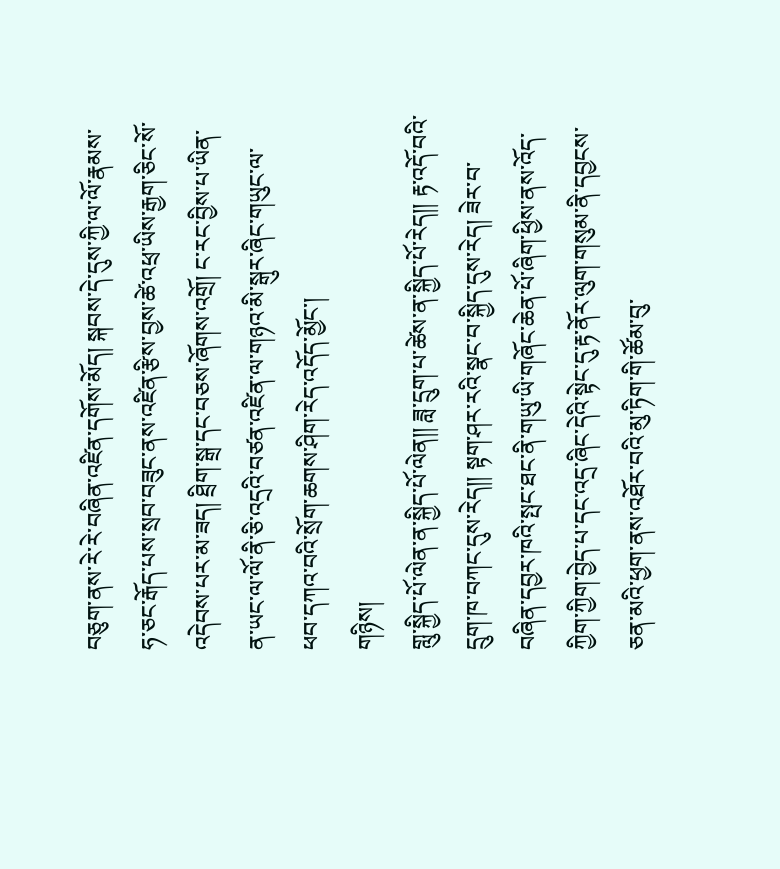བཅུག་ནས་རེ་རེ་བཞིན་འཛིན་དགོས་མོད། སྐབས་དེ་དུས་ཀྱི་ལ་ལོ་རྣམས་ཧ་ཅང་རྒོད་པས་སྲབ་བཟུང་ནས་འཛིན་རྩིས་བྱས་ཚེ་འཕྲ་ཡིས་རྒྱག་ཅིང་སོ་འདེབས་པར་མ་ཟད། ཐྲིག་སྒྲ་དང་བཅས་ཞོགས་འགྲོ། ང་རང་བྱིས་པ་ཡིན་ན་ཡང་ལ་ལོ་ནི་ཅི་འདྲའི་བཙན་འཛིན་ལ་གཉའ་མི་སྒུར་ཞིང་གཡུང་ལ་ཕབ་དཀའ་བའི་སྲོག་ཆགས་ཤིག་རེད་འདོད་མྱོང་།
གཉིས།
གླུ་སྐྱིད་པོ་ལེན་ན་སྐྱིད་པོ་ལེན།། ཟླ་དྲུག་པ་ཚེས་ན་སྐྱིད་པོ་རེད།། རྟ་འདོ་བའི་དྲུག་ཁ་བཀང་དུས་རེད།། སྟག་ཤར་རའི་སྣང་བ་སྐྱིད་དུས་རེད། ཟེར་བ་བཞིན་དབྱར་ཁའི་སྤང་ཐང་ནི་གཡུ་ཡི་གཞོང་ཆེན་པོ་ཞིག་ཕྱིས་ནས་འོད་ཀྱིག་ཀྱིག་བྱེད་པ་དང་འདྲ་ཞིང་དེའི་སྟེང་དུ་རྟ་ནོར་ལུག་གསུམ་ནི་དབྱངས་ཅན་མའི་ཕྱག་ནས་འཐོར་བའི་མུ་ཏིག་གི་ཚོམ་བུ་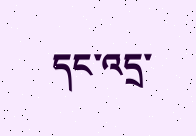དང་འདྲ་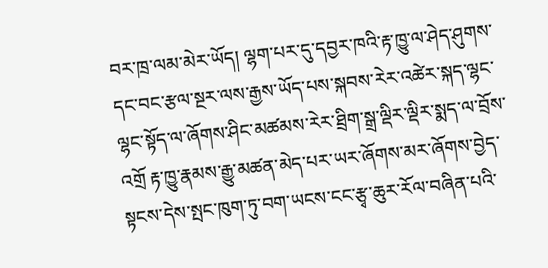བར་ཁྲ་ལམ་མེར་ཡོད། ལྷག་པར་དུ་དབྱར་ཁའི་རྟ་ཁྱུ་ལ་ཤེད་ཤུགས་དང་བང་རྩལ་སྔར་ལས་རྒྱས་ཡོད་པས་སྐབས་རེར་འཚེར་སྐད་ལྷང་ལྷང་སྟོད་ལ་ཞོགས་ཤིང་མཚམས་རེར་ཐྲིག་སྒྲ་ལྡིར་ལྡིར་སྨད་ལ་བྲོས་འགྲོ རྟ་ཁྱུ་རྣམས་རྒྱུ་མཚན་མེད་པར་ཡར་ཞོགས་མར་ཞོགས་བྱེད་སྟངས་དེས་སྤང་ཁུག་ཏུ་བག་ཡངས་ངང་རྩྭ་ཆུར་རོལ་བཞིན་པའི་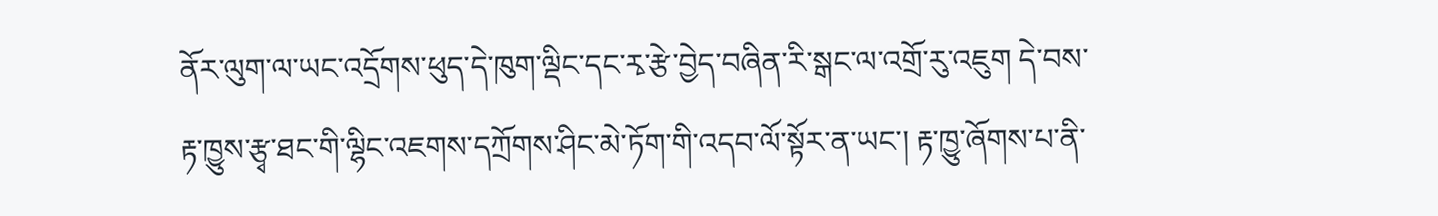ནོར་ལུག་ལ་ཡང་འདྲོགས་ཕུད་དེ་ཁུག་ལྡིང་དང་རྭ་རྩེ་བྱེད་བཞིན་རི་སྒང་ལ་འགྲོ་རུ་འཇུག དེ་བས་རྟ་ཁྱུས་རྩྭ་ཐང་གི་ལྷིང་འཇགས་དཀྲོགས་ཤིང་མེ་ཏོག་གི་འདབ་ལོ་སྟོར་ན་ཡང་། རྟ་ཁྱུ་ཞོགས་པ་ནི་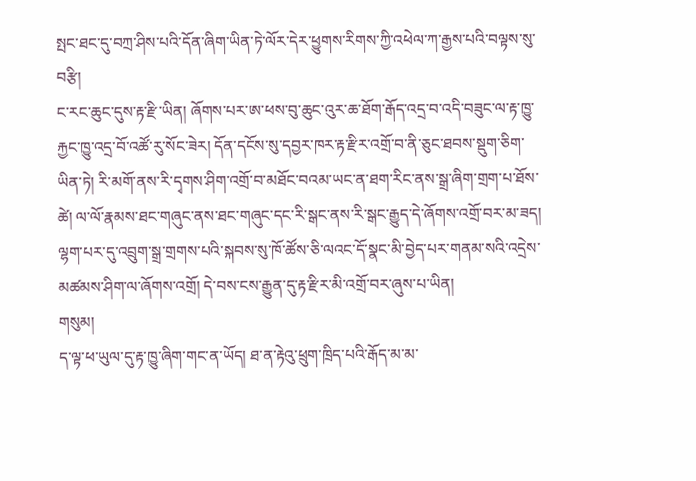སྤང་ཐང་དུ་བཀྲ་ཤིས་པའི་དོན་ཞིག་ཡིན་ཏེ་ལོར་དེར་ཕྱུགས་རིགས་ཀྱི་འཕེལ་ཀ་རྒྱས་པའི་བལྟས་སུ་བརྩི།
ང་རང་ཆུང་དུས་རྟ་རྫི་ཡིན། ཞོགས་པར་ཨ་ཕས་བུ་ཆུང་འུར་ཆ་ཐོག་རྒོད་འདྲ་བ་འདི་བཟུང་ལ་རྟ་ཁྱུ་རྐྱང་ཁྱུ་འདྲ་བོ་འཚོ་རུ་སོང་ཟེར། དོན་དངོས་སུ་དབྱར་ཁར་རྟ་རྫིར་འགྲོ་བ་ནི་ཅུང་ཐབས་སྡུག་ཅིག་ཡིན་ཏེ། རི་མགོ་ནས་རི་དྭགས་ཤིག་འགྲོ་བ་མཐོང་བའམ་ཡང་ན་ཐག་རིང་ནས་སྒྲ་ཞིག་གྲག་པ་ཐོས་ཚེ། ལ་ལོ་རྣམས་ཐང་གཞུང་ནས་ཐང་གཞུང་དང་རི་སྒང་ནས་རི་སྒང་རྒྱུད་དེ་ཞོགས་འགྲོ་བར་མ་ཟད། ལྷག་པར་དུ་འབྲུག་སྒྲ་གྲགས་པའི་སྐབས་སུ་ཁོ་ཚོས་ཅི་ལའང་དོ་སྣང་མི་བྱེད་པར་གནམ་སའི་འདྲེས་མཚམས་ཤིག་ལ་ཞོགས་འགྲོ། དེ་བས་ངས་རྒྱུན་དུ་རྟ་རྫིར་མི་འགྲོ་བར་ཞུས་པ་ཡིན།
གསུམ།
ད་ལྟ་ཕ་ཡུལ་དུ་རྟ་ཁྱུ་ཞིག་གང་ན་ཡོད། ཐ་ན་རྟེའུ་ཕྲུག་ཁྲིད་པའི་རྒོད་མ་མ་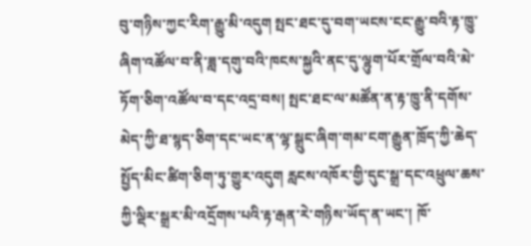བུ་གཉིས་ཀྱང་རིག་རྒྱུ་མི་འདུག སྤང་ཐང་དུ་བག་ཡངས་ངང་རྒྱུ་བའི་རྟ་ཁྱུ་ཞིག་འཚོལ་བ་ནི་ཟླ་དགུ་བའི་ཁངས་སྐྱའི་ནང་དུ་ལྷུག་པོར་གྲོལ་བའི་མེ་ཏོག་ཅིག་འཚོལ་བ་དང་འདྲ་བས། སྤང་ཐང་ལ་མཚོན་ན་རྟ་ཁྱུ་ནི་དགོས་མེད་ཀྱི་ཐ་སྙད་ཅིག་དང་ཡང་ན་ལྷ་སྒྲུང་ཞིག་གམ་ངག་རྒྱུན་ཁྲོད་ཀྱི་ཆེད་སྤྱོད་མིང་ཚིག་ཅིག་ཏུ་གྱུར་འདུག རླངས་འཁོར་གྱི་དུང་སྒྲ་དང་འཕྲུལ་ཆས་ཀྱི་ལྡིར་སྒྲར་མི་འདྲོགས་པའི་རྟ་རྒན་རེ་གཉིས་ཡོད་ན་ཡང་། ཁོ་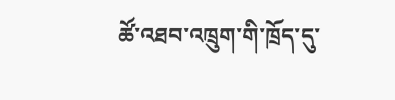ཚོ་འཐབ་འཁྲུག་གི་ཁྲོད་དུ་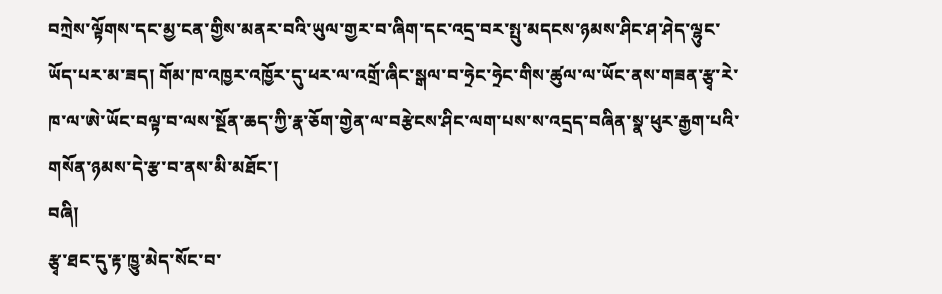བཀྲེས་ལྟོགས་དང་མྱ་ངན་གྱིས་མནར་བའི་ཡུལ་གྱར་བ་ཞིག་དང་འདྲ་བར་སྤུ་མདངས་ཉམས་ཤིང་ཤ་ཤེད་ལྷུང་ཡོད་པར་མ་ཟད། གོམ་ཁ་འཁྱར་འཁྱོར་དུ་ཕར་ལ་འགྲོ་ཞིང་སྒལ་བ་ཧྲེང་ཧྲེང་གིས་ཚུལ་ལ་ཡོང་ནས་གཟན་རྩྭ་རེ་ཁ་ལ་ཨེ་ཡོང་བལྟ་བ་ལས་སྔོན་ཆད་ཀྱི་རྣ་ཅོག་གྱེན་ལ་བརྩེངས་ཤིང་ལག་པས་ས་འདྲད་བཞིན་སྣ་ཕུར་རྒྱག་པའི་གསོན་ཉམས་དེ་རྩ་བ་ནས་མི་མཐོང་།
བཞི།
རྩྭ་ཐང་དུ་རྟ་ཁྱུ་མེད་སོང་བ་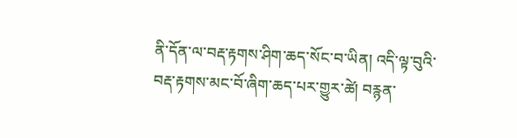ནི་དོན་ལ་བརྡ་རྟགས་ཤིག་ཆད་སོང་བ་ཡིན། འདི་ལྟ་བུའི་བརྡ་རྟགས་མང་བོ་ཞིག་ཆད་པར་གྱུར་ཚེ། བརྙན་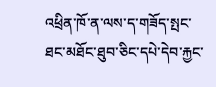འཕྲིན་ཁོ་ན་ལས་ད་གཟོད་སྤང་ཐང་མཐོང་ཐུབ་ཅིང་དཔེ་དེབ་རྐྱང་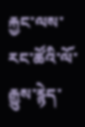རྐྱང་ལས་རང་ཚོའི་ལོ་རྒྱུས་རྙེད་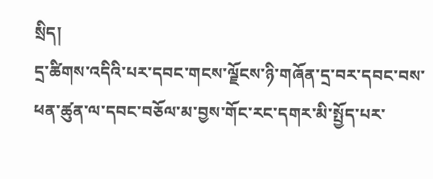སྲིད།
དྲ་ཚིགས་འདིའི་པར་དབང་གངས་ལྗོངས་ཉི་གཞོན་དྲ་བར་དབང་བས་ཕན་ཚུན་ལ་དབང་བཅོལ་མ་བྱས་གོང་རང་དགར་མི་སྤྱོད་པར་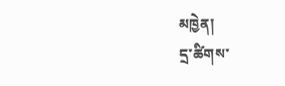མཁྱེན།
དྲ་ཚིགས་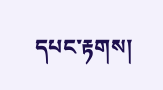དཔང་རྟགས།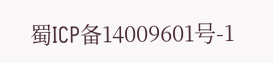蜀ICP备14009601号-1